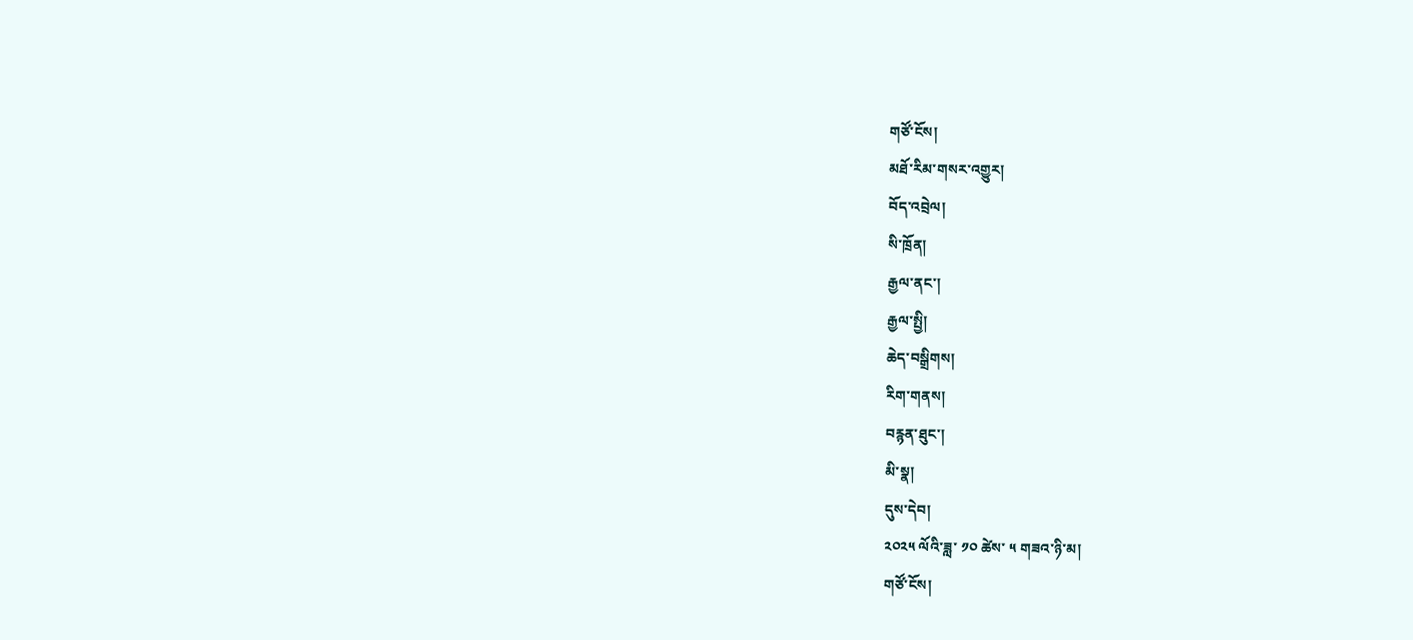གཙོ་ངོས།
མཐོ་རིམ་གསར་འགྱུར།
བོད་འབྲེལ།
སི་ཁྲོན།
རྒྱལ་ནང་།
རྒྱལ་སྤྱི།
ཆེད་བསྒྲིགས།
རིག་གནས།
བརྙན་ཐུང་།
མི་སྣ།
དུས་དེབ།
༢༠༢༥ ལོའི་ཟླ་ ༡༠ ཚེས་ ༥ གཟའ་ཉི་མ།
གཙོ་ངོས།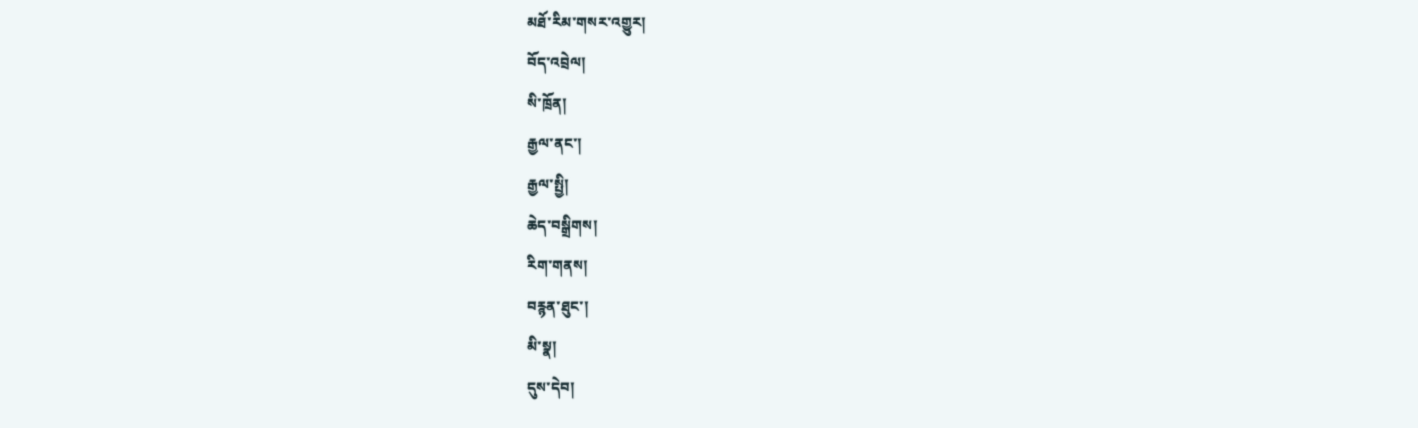མཐོ་རིམ་གསར་འགྱུར།
བོད་འབྲེལ།
སི་ཁྲོན།
རྒྱལ་ནང་།
རྒྱལ་སྤྱི།
ཆེད་བསྒྲིགས།
རིག་གནས།
བརྙན་ཐུང་།
མི་སྣ།
དུས་དེབ།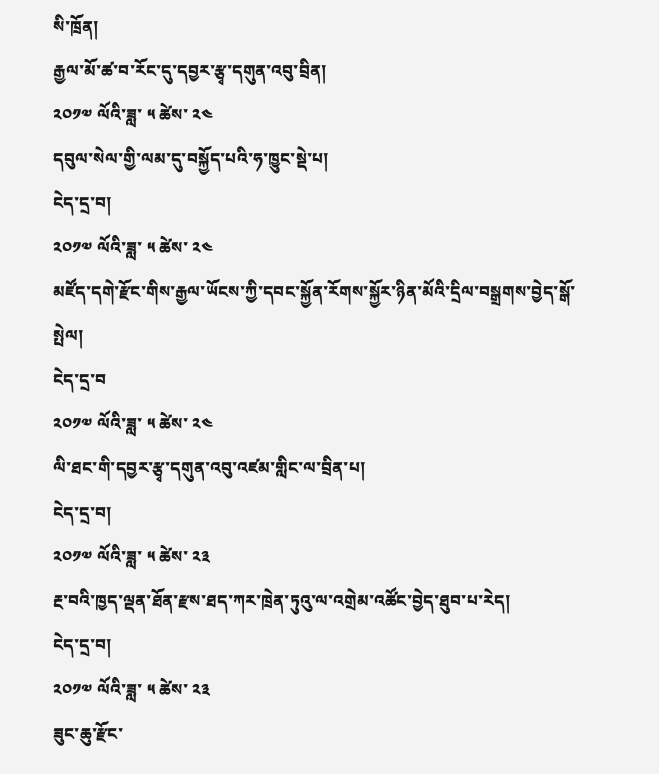སི་ཁྲོན།
རྒྱལ་མོ་ཚ་བ་རོང་དུ་དབྱར་རྩྭ་དགུན་འབུ་བྲིན།
༢༠༡༧ ལོའི་ཟླ་ ༥ ཚེས་ ༢༤
དབུལ་སེལ་གྱི་ལམ་དུ་བསྐྱོད་པའི་ཧ་ཁྱུང་སྡེ་པ།
ངེད་དྲ་བ།
༢༠༡༧ ལོའི་ཟླ་ ༥ ཚེས་ ༢༤
མཛོད་དགེ་རྫོང་གིས་རྒྱལ་ཡོངས་ཀྱི་དབང་སྐྱོན་རོགས་སྐྱོར་ཉིན་མོའི་དྲིལ་བསྒྲགས་བྱེད་སྒོ་སྤེལ།
ངེད་དྲ་བ
༢༠༡༧ ལོའི་ཟླ་ ༥ ཚེས་ ༢༤
ལི་ཐང་གི་དབྱར་རྩྭ་དགུན་འབུ་འཛམ་གླིང་ལ་བྲིན་པ།
ངེད་དྲ་བ།
༢༠༡༧ ལོའི་ཟླ་ ༥ ཚེས་ ༢༣
རྔ་བའི་ཁྱད་ལྡན་ཐོན་རྫས་ཐད་ཀར་ཁྲེན་ཏུའུ་ལ་འགྲེམ་འཚོང་བྱེད་ཐུབ་པ་རེད།
ངེད་དྲ་བ།
༢༠༡༧ ལོའི་ཟླ་ ༥ ཚེས་ ༢༣
ཟུང་ཆུ་རྫོང་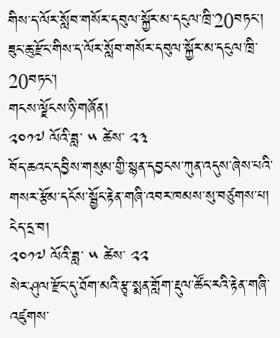གིས་ད་ལོར་སློབ་གསོར་དབུལ་སྐྱོར་མ་དངུལ་ཁྲི་20བཏང་།
ཟུང་ཆུ་རྫོང་གིས་ད་ལོར་སློབ་གསོར་དབུལ་སྐྱོར་མ་དངུལ་ཁྲི་20བཏང་།
གངས་ལྗོངས་ཉི་གཞོན།
༢༠༡༧ ལོའི་ཟླ་ ༥ ཚེས་ ༢༣
བོད་ཆའང་དབྱིས་གསུམ་གྱི་སྙན་དབྱངས་ཀུན་འདུས་ཞེས་པའི་གསར་རྩོམ་དངོས་སྦྱོང་རྟེན་གཞི་འབར་ཁམས་སུ་བཙུགས་པ།
ངེད་དྲ་བ།
༢༠༡༧ ལོའི་ཟླ་ ༥ ཚེས་ ༢༢
སེར་ཤུལ་རྫོང་དུ་ཐོག་མའི་རྩྭ་སྨན་གློག་རྡུལ་ཚོང་རའི་རྟེན་གཞི་འཛུགས་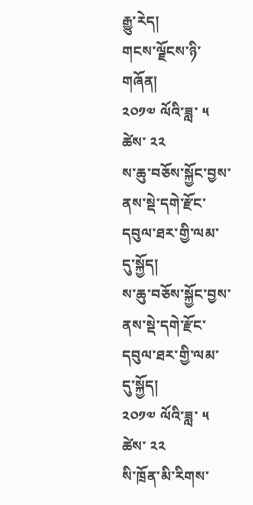རྒྱུ་རེད།
གངས་ལྗོངས་ཉི་གཞོན།
༢༠༡༧ ལོའི་ཟླ་ ༥ ཚེས་ ༢༢
ས་ཆུ་བཅོས་སྐྱོང་བྱས་ནས་སྡེ་དགེ་རྫོང་དབུལ་ཐར་གྱི་ལམ་དུ་སྐྱོད།
ས་ཆུ་བཅོས་སྐྱོང་བྱས་ནས་སྡེ་དགེ་རྫོང་དབུལ་ཐར་གྱི་ལམ་དུ་སྐྱོད།
༢༠༡༧ ལོའི་ཟླ་ ༥ ཚེས་ ༢༢
སི་ཁྲོན་མི་རིགས་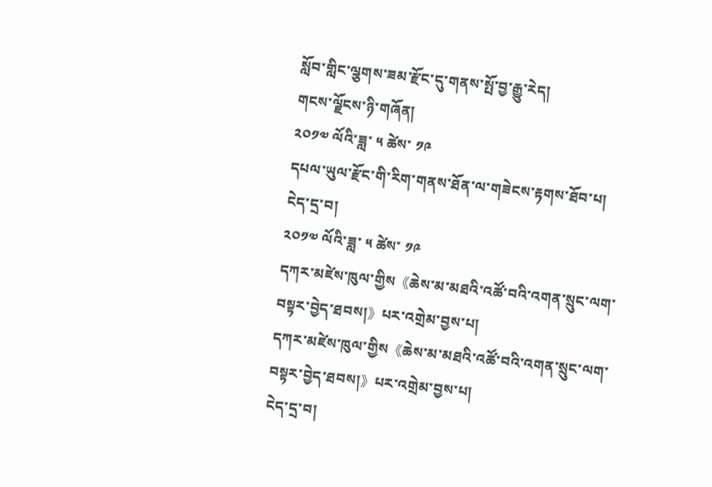སློབ་གླིང་ལྕགས་ཟམ་རྫོང་དུ་གནས་སྤོ་བྱ་རྒྱུ་རེད།
གངས་ལྗོངས་ཉི་གཞོན།
༢༠༡༧ ལོའི་ཟླ་ ༥ ཚེས་ ༡༩
དཔལ་ཡུལ་རྫོང་གི་རིག་གནས་ཐོན་ལ་གཟེངས་རྟགས་ཐོབ་པ།
ངེད་དྲ་བ།
༢༠༡༧ ལོའི་ཟླ་ ༥ ཚེས་ ༡༩
དཀར་མཛེས་ཁུལ་གྱིས《ཆེས་མ་མཐའི་འཚོ་བའི་འགན་སྲུང་ལག་བསྟར་བྱེད་ཐབས།》པར་འགྲེམ་བྱས་པ།
དཀར་མཛེས་ཁུལ་གྱིས《ཆེས་མ་མཐའི་འཚོ་བའི་འགན་སྲུང་ལག་བསྟར་བྱེད་ཐབས།》པར་འགྲེམ་བྱས་པ།
ངེད་དྲ་བ།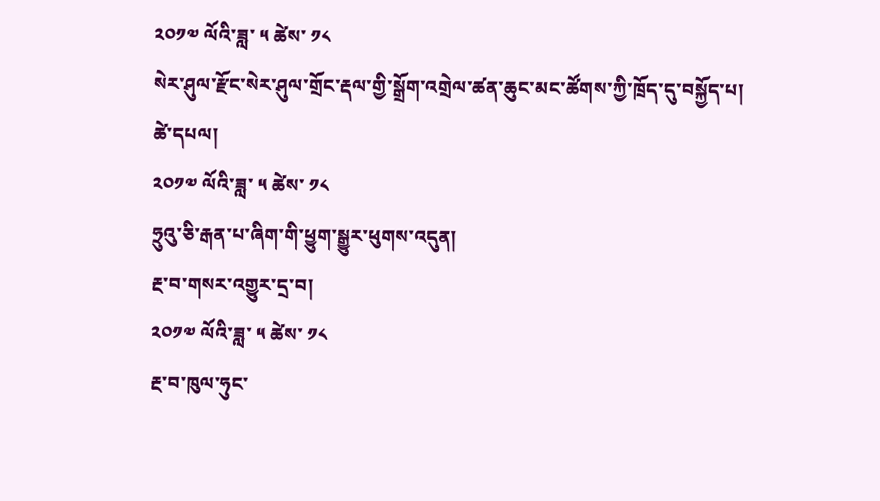༢༠༡༧ ལོའི་ཟླ་ ༥ ཚེས་ ༡༨
སེར་ཤུལ་རྫོང་སེར་ཤུལ་གྲོང་རྡལ་གྱི་སྒྲོག་འགྲེལ་ཚན་ཆུང་མང་ཚོགས་ཀྱི་ཁྲོད་དུ་བསྐྱོད་པ།
ཚེ་དཔལ།
༢༠༡༧ ལོའི་ཟླ་ ༥ ཚེས་ ༡༨
ཧྲུའུ་ཅི་རྒན་པ་ཞིག་གི་ཕྱུག་སྒྱུར་ཕུགས་འདུན།
རྔ་བ་གསར་འགྱུར་དྲ་བ།
༢༠༡༧ ལོའི་ཟླ་ ༥ ཚེས་ ༡༨
རྔ་བ་ཁུལ་ཧུང་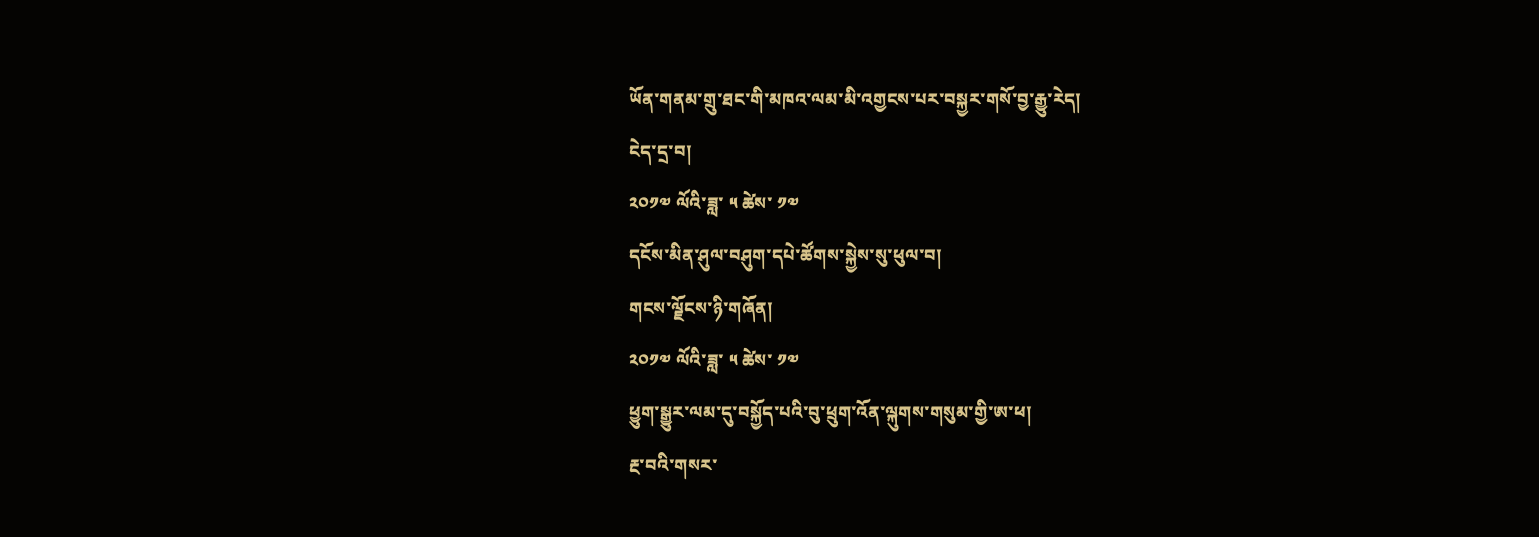ཡོན་གནམ་གྲུ་ཐང་གི་མཁའ་ལམ་མི་འགྱངས་པར་བསྐྱར་གསོ་བྱ་རྒྱུ་རེད།
ངེད་དྲ་བ།
༢༠༡༧ ལོའི་ཟླ་ ༥ ཚེས་ ༡༧
དངོས་མིན་ཤུལ་བཤུག་དཔེ་ཚོགས་སྐྱེས་སུ་ཕུལ་བ།
གངས་ལྗོངས་ཉི་གཞོན།
༢༠༡༧ ལོའི་ཟླ་ ༥ ཚེས་ ༡༧
ཕྱུག་སྒྱུར་ལམ་དུ་བསྐྱོད་པའི་བུ་ཕྲུག་འོན་ལྐུགས་གསུམ་གྱི་ཨ་ཕ།
རྔ་བའི་གསར་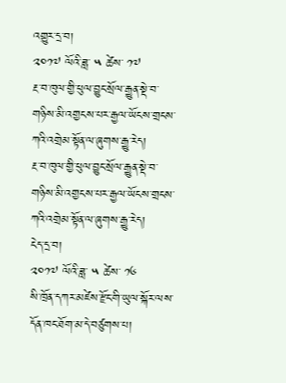འགྱུར་དྲ་བ།
༢༠༡༧ ལོའི་ཟླ་ ༥ ཚེས་ ༡༧
རྔ་བ་ཁུལ་གྱི་ཕུལ་བྱུང་སྲོལ་རྒྱུན་སྡེ་བ་གཉིས་མི་འགྱངས་པར་རྒྱལ་ཡོངས་གྲངས་ཀའི་འགྲེམ་སྟོན་ལ་ཞུགས་རྒྱུ་རེད།
རྔ་བ་ཁུལ་གྱི་ཕུལ་བྱུང་སྲོལ་རྒྱུན་སྡེ་བ་གཉིས་མི་འགྱངས་པར་རྒྱལ་ཡོངས་གྲངས་ཀའི་འགྲེམ་སྟོན་ལ་ཞུགས་རྒྱུ་རེད།
ངེད་དྲ་བ།
༢༠༡༧ ལོའི་ཟླ་ ༥ ཚེས་ ༡༦
སི་ཁྲོན་དཀར་མཛེས་རྫོང་གི་ཡུལ་སྐོར་ལས་དོན་ཁང་ཐོག་མ་དེ་བཙུགས་པ།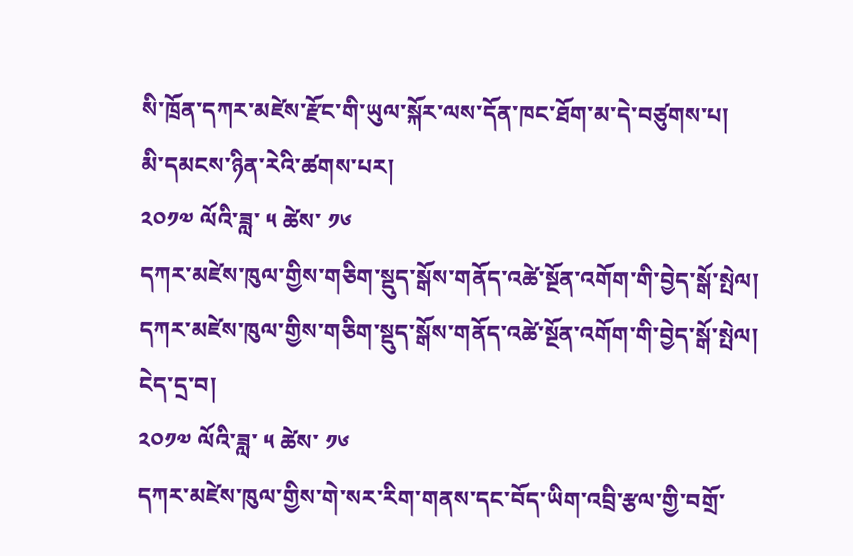སི་ཁྲོན་དཀར་མཛེས་རྫོང་གི་ཡུལ་སྐོར་ལས་དོན་ཁང་ཐོག་མ་དེ་བཙུགས་པ།
མི་དམངས་ཉིན་རེའི་ཚགས་པར།
༢༠༡༧ ལོའི་ཟླ་ ༥ ཚེས་ ༡༦
དཀར་མཛེས་ཁུལ་གྱིས་གཅིག་སྡུད་སྒོས་གནོད་འཚེ་སྔོན་འགོག་གི་བྱེད་སྒོ་སྤེལ།
དཀར་མཛེས་ཁུལ་གྱིས་གཅིག་སྡུད་སྒོས་གནོད་འཚེ་སྔོན་འགོག་གི་བྱེད་སྒོ་སྤེལ།
ངེད་དྲ་བ།
༢༠༡༧ ལོའི་ཟླ་ ༥ ཚེས་ ༡༦
དཀར་མཛེས་ཁུལ་གྱིས་གེ་སར་རིག་གནས་དང་བོད་ཡིག་འབྲི་རྩལ་གྱི་བགྲོ་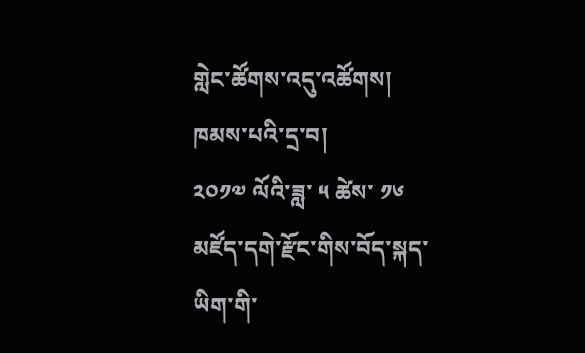གླེང་ཚོགས་འདུ་འཚོགས།
ཁམས་པའི་དྲ་བ།
༢༠༡༧ ལོའི་ཟླ་ ༥ ཚེས་ ༡༦
མཛོད་དགེ་རྫོང་གིས་བོད་སྐད་ཡིག་གི་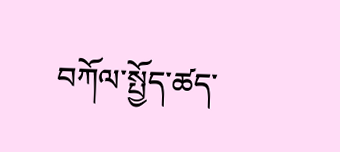བཀོལ་སྤྱོད་ཚད་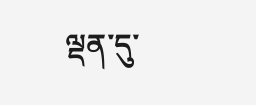ལྡན་དུ་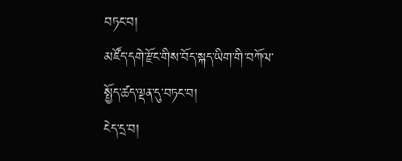བཏང་བ།
མཛོད་དགེ་རྫོང་གིས་བོད་སྐད་ཡིག་གི་བཀོལ་སྤྱོད་ཚད་ལྡན་དུ་བཏང་བ།
ངེད་དྲ་བ།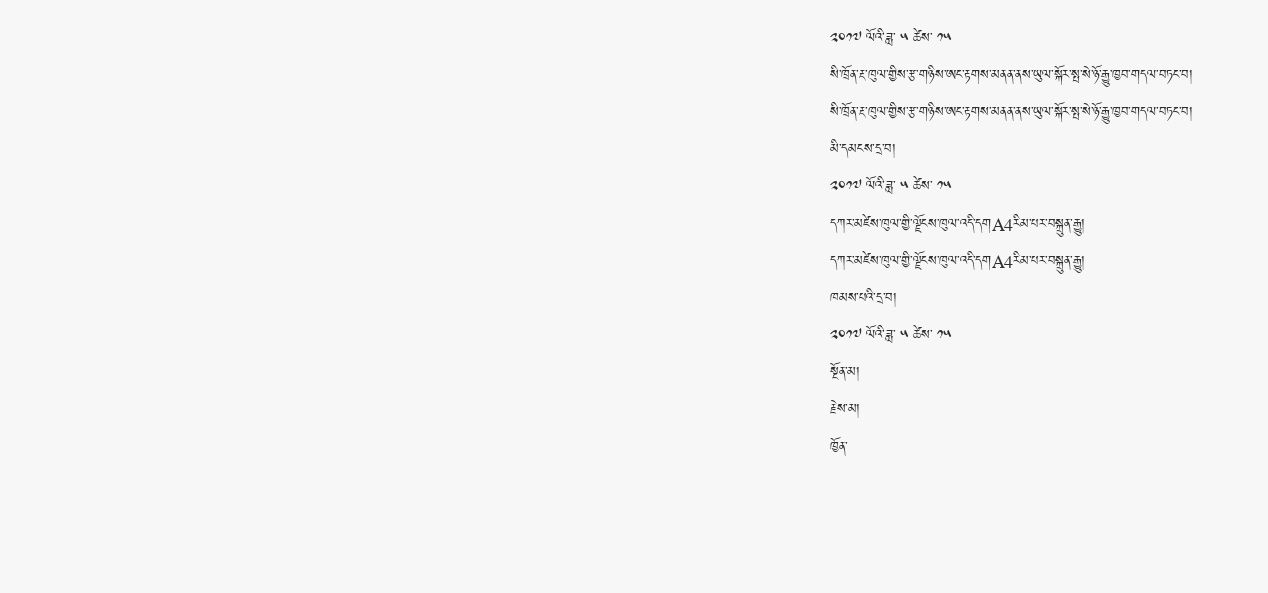༢༠༡༧ ལོའི་ཟླ་ ༥ ཚེས་ ༡༥
སི་ཁྲོན་རྔ་ཁུལ་གྱིས་རྩ་གཉིས་ཨང་རྟགས་མནན་ནས་ཡུལ་སྐོར་སྤ་སེ་ཉོ་རྒྱུ་ཁྱབ་གདལ་བཏང་བ།
སི་ཁྲོན་རྔ་ཁུལ་གྱིས་རྩ་གཉིས་ཨང་རྟགས་མནན་ནས་ཡུལ་སྐོར་སྤ་སེ་ཉོ་རྒྱུ་ཁྱབ་གདལ་བཏང་བ།
མི་དམངས་དྲ་བ།
༢༠༡༧ ལོའི་ཟླ་ ༥ ཚེས་ ༡༥
དཀར་མཛེས་ཁུལ་གྱི་ལྗོངས་ཁུལ་འདི་དགA4རིམ་པར་བསྐྲུན་རྒྱུ།
དཀར་མཛེས་ཁུལ་གྱི་ལྗོངས་ཁུལ་འདི་དགA4རིམ་པར་བསྐྲུན་རྒྱུ།
ཁམས་པའི་དྲ་བ།
༢༠༡༧ ལོའི་ཟླ་ ༥ ཚེས་ ༡༥
སྔོན་མ།
རྗེས་མ།
ཁྱོན་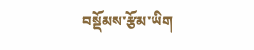བསྡོམས་རྩོམ་ཡིག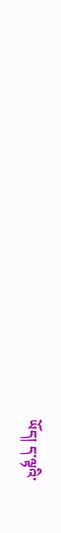ཡོད། ད་ལྟའི་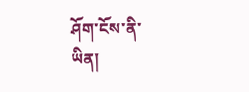ཤོག་ངོས་ནི་
ཡིན།